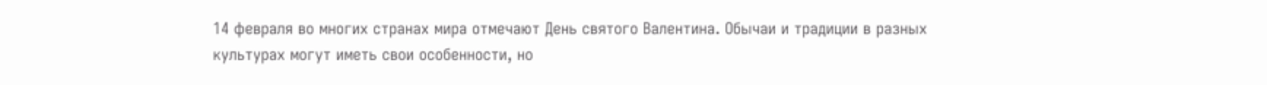14 февраля во многих странах мира отмечают День святого Валентина. Обычаи и традиции в разных культурах могут иметь свои особенности, но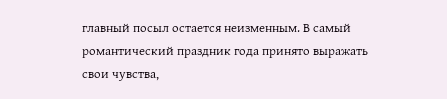главный посыл остается неизменным. В самый романтический праздник года принято выражать свои чувства,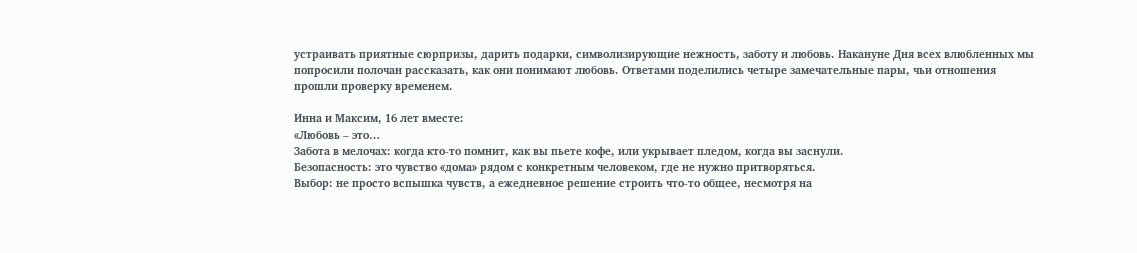устраивать приятные сюрпризы, дарить подарки, символизирующие нежность, заботу и любовь. Накануне Дня всех влюбленных мы попросили полочан рассказать, как они понимают любовь. Ответами поделились четыре замечательные пары, чьи отношения прошли проверку временем.

Инна и Максим, 16 лет вместе:
«Любовь – это…
Забота в мелочах: когда кто-то помнит, как вы пьете кофе, или укрывает пледом, когда вы заснули.
Безопасность: это чувство «дома» рядом с конкретным человеком, где не нужно притворяться.
Выбор: не просто вспышка чувств, а ежедневное решение строить что-то общее, несмотря на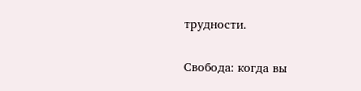трудности.

Свобода: когда вы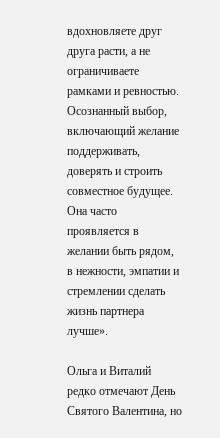вдохновляете друг друга расти, а не ограничиваете рамками и ревностью.
Осознанный выбор, включающий желание поддерживать, доверять и строить совместное будущее.
Она часто проявляется в желании быть рядом, в нежности, эмпатии и стремлении сделать жизнь партнера лучше».

Ольга и Виталий редко отмечают День Святого Валентина, но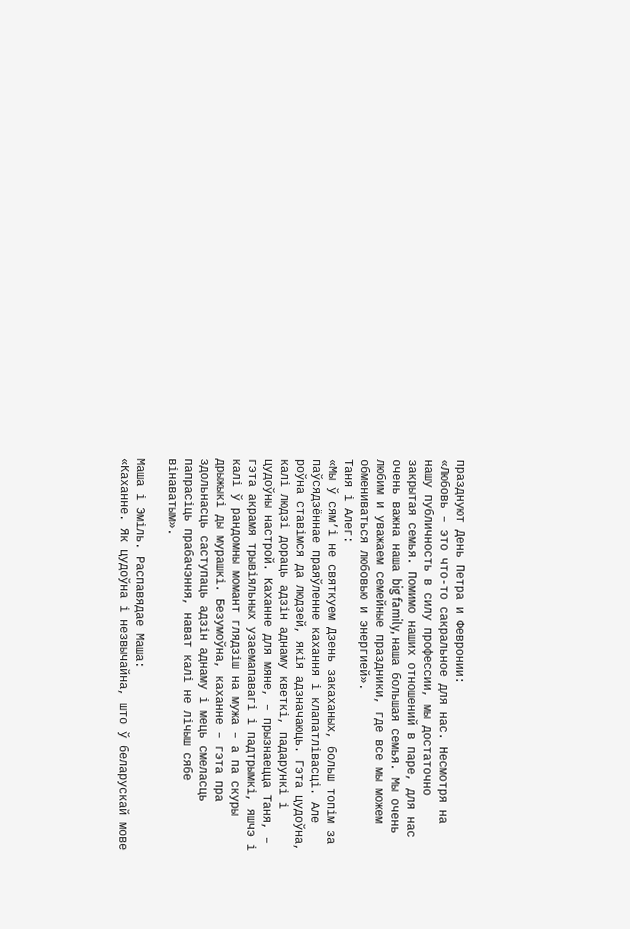празднуют День Петра и Февронии:
«Любовь – это что-то сакральное для нас. Несмотря на нашу публичность в силу профессии, мы достаточно закрытая семья. Помимо наших отношений в паре, для нас очень важна наша big family, наша большая семья. Мы очень любим и уважаем семейные праздники, где все мы можем обмениваться любовью и энергией».
Таня і Алег:
«Мы ў сям’і не святкуем Дзень закаханых, больш топім за паўсядзённае праяўленне кахання і клапатлівасці. Але роўна ставімся да людзей, якія адзначаюць. Гэта цудоўна, калі людзі дораць адзін аднаму кветкі, падарункі і цудоўны настрой. Каханне для мяне, – прызнаецца Таня, – гэта акрамя трывіяльных узаемапавагі і падтрымкі, яшчэ і калі ў рандомны момант глядзіш на мужа – а па скуры дрыжыкі ды мурашкі. Безумоўна, каханне – гэта пра здольнасць саступаць адзін аднаму і мець смеласць папрасіць прабачэння, нават калі не лічыш сябе вінаватым».

Маша і Эміль. Распавядае Маша:
«Каханне. Як цудоўна і незвычайна, што ў беларускай мове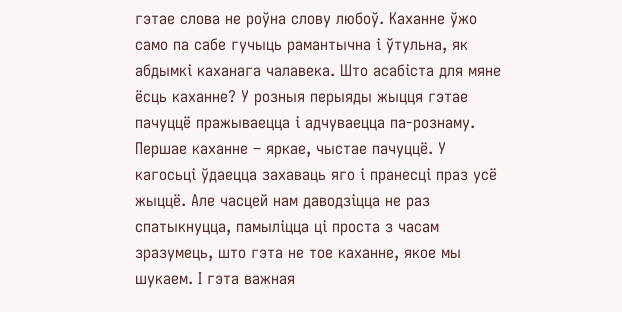гэтае слова не роўна слову любоў. Каханне ўжо само па сабе гучыць рамантычна і ўтульна, як абдымкі каханага чалавека. Што асабіста для мяне ёсць каханне? У розныя перыяды жыцця гэтае пачуццё пражываецца і адчуваецца па-рознаму. Першае каханне – яркае, чыстае пачуццё. У кагосьці ўдаецца захаваць яго і пранесці праз усё жыццё. Але часцей нам даводзіцца не раз спатыкнуцца, памыліцца ці проста з часам зразумець, што гэта не тое каханне, якое мы шукаем. І гэта важная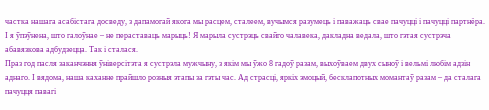частка нашага асабістага досведу, з дапамогай якога мы расцем, сталеем, вучымся разумець і паважаць свае пачуцці і пачуцці партнёра.
І я ўпэўнена, што галоўнае – не пераставаць марыць! Я марыла сустрэць свайго чалавека, дакладна ведала, што гэтая сустрэча абавязкова адбудзецца. Так і сталася.
Праз год пасля заканчэння ўніверсітэта я сустрэла мужчыну, з якім мы ўжо 8 гадоў разам, выхоўваем двух сыноў і вельмі любім адзін аднаго. І вядома, наша каханне прайшло розныя этапы за гэты час. Ад страсці, яркіх эмоцый, бесклапотных момантаў разам – да сталага пачуцця павагі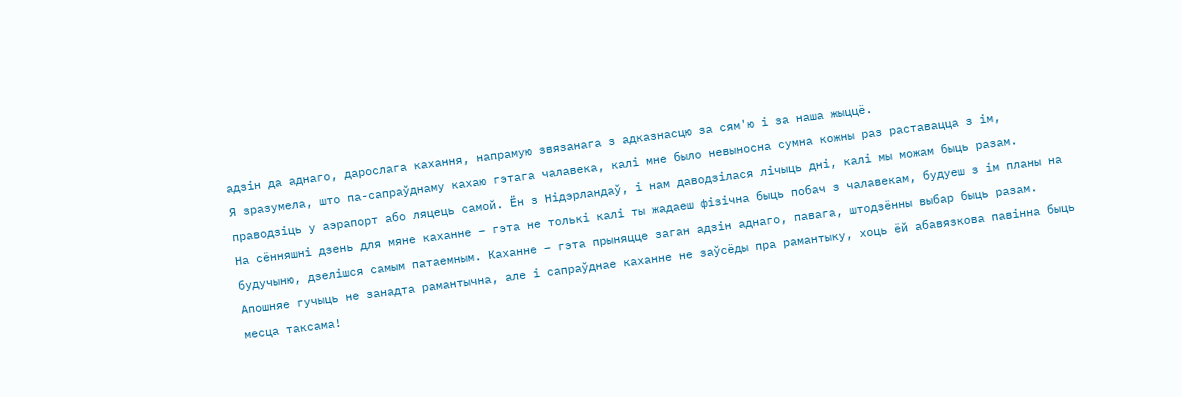адзін да аднаго, дарослага кахання, напрамую звязанага з адказнасцю за сям'ю і за наша жыццё.
Я зразумела, што па-сапраўднаму кахаю гэтага чалавека, калі мне было невыносна сумна кожны раз раставацца з ім, праводзіць у аэрапорт або ляцець самой. Ён з Нідэрландаў, і нам даводзілася лічыць дні, калі мы можам быць разам.
На сённяшні дзень для мяне каханне – гэта не толькі калі ты жадаеш фізічна быць побач з чалавекам, будуеш з ім планы на будучыню, дзелішся самым патаемным. Каханне – гэта прыняцце заган адзін аднаго, павага, штодзённы выбар быць разам. Апошняе гучыць не занадта рамантычна, але і сапраўднае каханне не заўсёды пра рамантыку, хоць ёй абавязкова павінна быць месца таксама!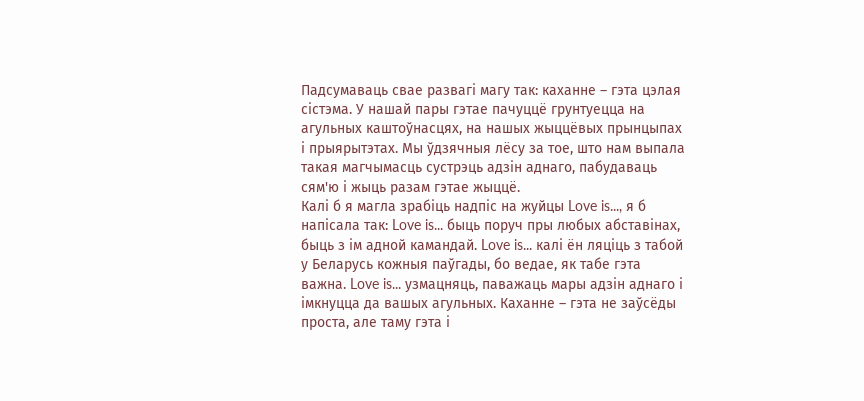Падсумаваць свае развагі магу так: каханне – гэта цэлая сістэма. У нашай пары гэтае пачуццё грунтуецца на агульных каштоўнасцях, на нашых жыццёвых прынцыпах і прыярытэтах. Мы ўдзячныя лёсу за тое, што нам выпала такая магчымасць сустрэць адзін аднаго, пабудаваць сям'ю і жыць разам гэтае жыццё.
Калі б я магла зрабіць надпіс на жуйцы Love is..., я б напісала так: Love is... быць поруч пры любых абставінах, быць з ім адной камандай. Love is... калі ён ляціць з табой у Беларусь кожныя паўгады, бо ведае, як табе гэта важна. Love is... узмацняць, паважаць мары адзін аднаго і імкнуцца да вашых агульных. Каханне – гэта не заўсёды проста, але таму гэта і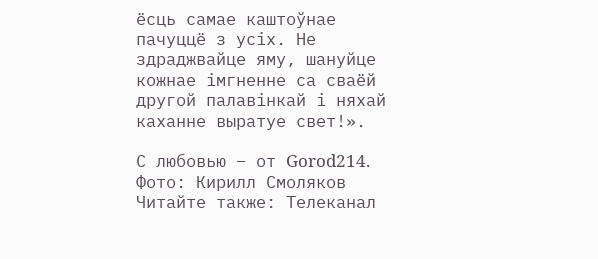ёсць самае каштоўнае пачуццё з усіх. Не здраджвайце яму, шануйце кожнае імгненне са сваёй другой палавінкай і няхай каханне выратуе свет!».

С любовью – от Gorod214. Фото: Кирилл Смоляков
Читайте также: Телеканал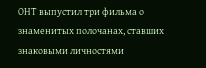ОНТ выпустил три фильма о знаменитых полочанах, ставших знаковыми личностями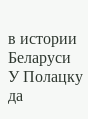в истории Беларуси
У Полацку да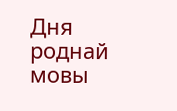Дня роднай мовы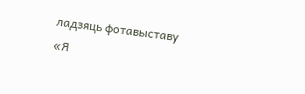ладзяць фотавыставу «Я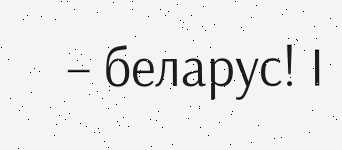– беларус! І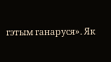гэтым ганаруся». Як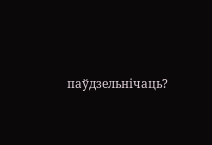паўдзельнічаць?